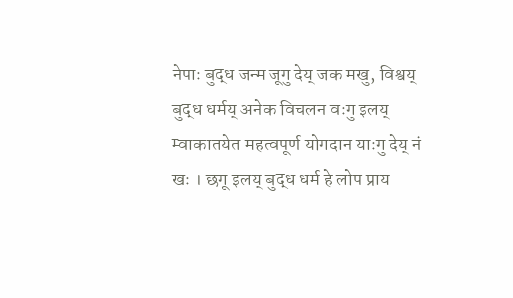नेपाः बुद्ध जन्म जूगु देय् जक मखु, विश्वय् बुद्ध धर्मय् अनेक विचलन वःगु इलय् म्वाकातयेत महत्वपूर्ण योगदान याःगु देय् नं खः । छगू इलय् बुद्ध धर्म हे लोप प्राय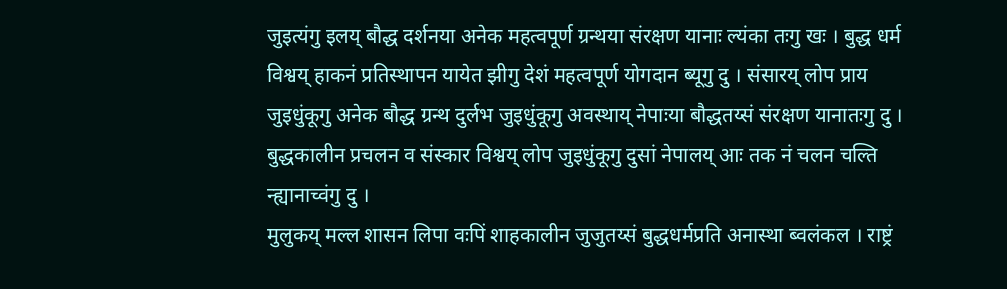जुइत्यंगु इलय् बौद्ध दर्शनया अनेक महत्वपूर्ण ग्रन्थया संरक्षण यानाः ल्यंका तःगु खः । बुद्ध धर्म विश्वय् हाकनं प्रतिस्थापन यायेत झीगु देशं महत्वपूर्ण योगदान ब्यूगु दु । संसारय् लोप प्राय जुइधुंकूगु अनेक बौद्ध ग्रन्थ दुर्लभ जुइधुंकूगु अवस्थाय् नेपाःया बौद्धतय्सं संरक्षण यानातःगु दु । बुद्धकालीन प्रचलन व संस्कार विश्वय् लोप जुइधुंकूगु दुसां नेपालय् आः तक नं चलन चल्ति न्ह्यानाच्वंगु दु ।
मुलुकय् मल्ल शासन लिपा वःपिं शाहकालीन जुजुतय्सं बुद्धधर्मप्रति अनास्था ब्वलंकल । राष्ट्रं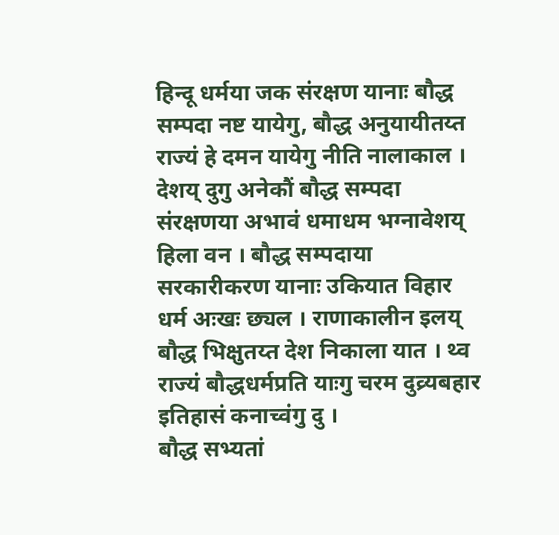हिन्दू धर्मया जक संरक्षण यानाः बौद्ध सम्पदा नष्ट यायेगु, बौद्ध अनुयायीतय्त राज्यं हे दमन यायेगु नीति नालाकाल । देशय् दुगु अनेकौं बौद्ध सम्पदा संरक्षणया अभावं धमाधम भग्नावेशय् हिला वन । बौद्ध सम्पदाया सरकारीकरण यानाः उकियात विहार धर्म अःखः छ्यल । राणाकालीन इलय् बौद्ध भिक्षुतय्त देश निकाला यात । थ्व राज्यं बौद्धधर्मप्रति याःगु चरम दुव्र्यबहार इतिहासं कनाच्वंगु दु ।
बौद्ध सभ्यतां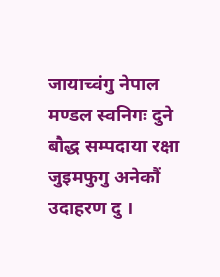जायाच्वंगु नेपाल मण्डल स्वनिगः दुने बौद्ध सम्पदाया रक्षा जुइमफुगु अनेकौं उदाहरण दु ।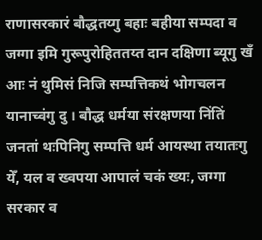राणासरकारं बौद्धतय्गु बहाः बहीया सम्पदा व जग्गा इमि गुरूपुरोहिततय्त दान दक्षिणा ब्यूगु खँ आः नं थुमिसं निजि सम्पत्तिकथं भोगचलन यानाच्वंगु दु । बौद्ध धर्मया संरक्षणया निंतिं जनतां थःपिनिगु सम्पत्ति धर्म आयस्था तयातःगु येँ, यल व ख्वपया आपालं चकं ख्यः, जग्गा सरकार व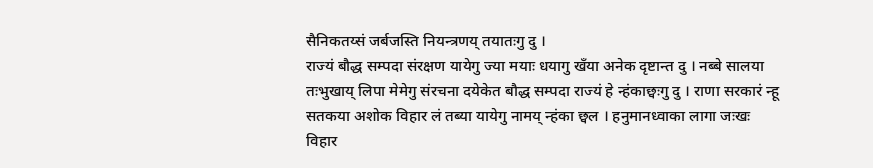सैनिकतय्सं जर्बजस्ति नियन्त्रणय् तयातःगु दु ।
राज्यं बौद्ध सम्पदा संरक्षण यायेगु ज्या मयाः धयागु खँया अनेक दृष्टान्त दु । नब्बे सालया तःभुखाय् लिपा मेमेगु संरचना दयेकेत बौद्ध सम्पदा राज्यं हे न्हंकाछ्वःगु दु । राणा सरकारं न्हू सतकया अशोक विहार लं तब्या यायेगु नामय् न्हंका छ्वल । हनुमानध्वाका लागा जःखः विहार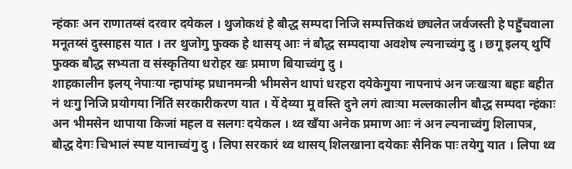न्हंकाः अन राणातय्सं दरवार दयेकल । थुजोकथं हे बौद्ध सम्पदा निजि सम्पत्तिकथं छ्यलेत जर्वजस्ती हे पहुँचवाला मनूतय्सं दुस्साहस यात । तर थुजोगु फुक्क हे थासय् आः नं बौद्ध सम्पदाया अवशेष ल्यनाच्वंगु दु । छगू इलय् थुपिं फुक्क बौद्ध सभ्यता व संस्कृतिया धरोहर खः प्रमाण बियाच्वंगु दु ।
शाहकालीन इलय् नेपाःया न्हापांम्ह प्रधानमन्त्री भीमसेन थापां धरहरा दयेकेगुया नापनापं अन जःखःया बहाः बहीत नं थःगु निजि प्रयोगया निंतिं सरकारीकरण यात । येँ देय्या मू वस्ति दुने लगं त्वाःया मल्लकालीन बौद्ध सम्पदा न्हंकाः अन भीमसेन थापाया किजां महल व सलगः दयेकल । थ्व खँया अनेक प्रमाण आः नं अन ल्यनाच्वंगु शिलापत्र, बौद्ध देगः चिभालं स्पष्ट यानाच्वंगु दु । लिपा सरकारं थ्व थासय् शिलखाना दयेकाः सैनिक पाः तयेगु यात । लिपा थ्व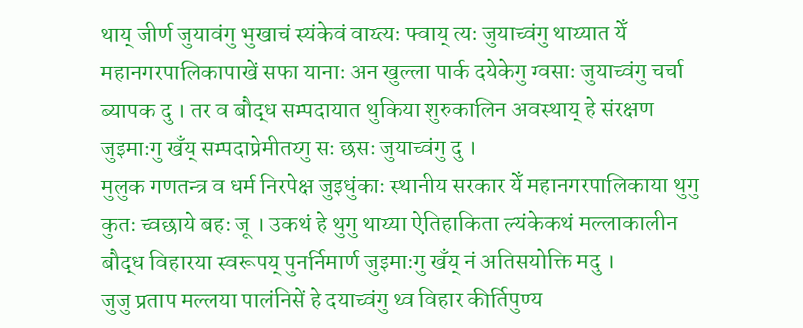थाय् जीर्ण जुयावंगु भुखाचं स्यंकेवं वाय्त्यः फ्वाय् त्यः जुयाच्वंगु थाय्यात येँ महानगरपालिकापाखें सफा यानाः अन खुल्ला पार्क दयेकेगु ग्वसाः जुयाच्वंगु चर्चा ब्यापक दु । तर व बौद्ध सम्पदायात थुकिया शुरुकालिन अवस्थाय् हे संरक्षण जुइमाःगु खँय् सम्पदाप्रेमीतय्गु सः छसः जुयाच्वंगु दु ।
मुलुक गणतन्त्र व धर्म निरपेक्ष जुइधुंकाः स्थानीय सरकार येँ महानगरपालिकाया थुगु कुतः च्वछाये बहः जू । उकथं हे थुगु थाय्या ऐतिहाकिता ल्यंकेकथं मल्लाकालीन बौद्ध विहारया स्वरूपय् पुनर्निमार्ण जुइमाःगु खँय् नं अतिसयोक्ति मदु ।
जुजु प्रताप मल्लया पालंनिसें हे दयाच्वंगु थ्व विहार कीर्तिपुण्य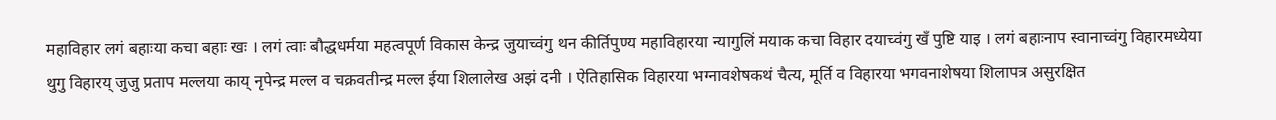महाविहार लगं बहाःया कचा बहाः खः । लगं त्वाः बौद्धधर्मया महत्वपूर्ण विकास केन्द्र जुयाच्वंगु थन कीर्तिपुण्य महाविहारया न्यागुलिं मयाक कचा विहार दयाच्वंगु खँ पुष्टि याइ । लगं बहाःनाप स्वानाच्वंगु विहारमध्येया थुगु विहारय् जुजु प्रताप मल्लया काय् नृपेन्द्र मल्ल व चक्रवतीन्द्र मल्ल ईया शिलालेख अझं दनी । ऐतिहासिक विहारया भग्नावशेषकथं चैत्य, मूर्ति व विहारया भगवनाशेषया शिलापत्र असुरक्षित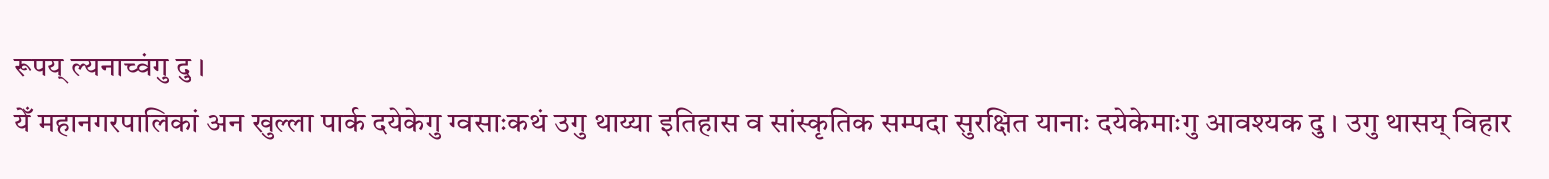रूपय् ल्यनाच्वंगु दु ।
येँ महानगरपालिकां अन खुल्ला पार्क दयेकेगु ग्वसाःकथं उगु थाय्या इतिहास व सांस्कृतिक सम्पदा सुरक्षित यानाः दयेकेमाःगु आवश्यक दु । उगु थासय् विहार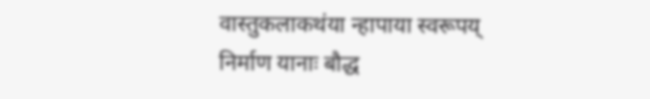वास्तुकलाकथंया न्हापाया स्वरूपय् निर्माण यानाः बौद्ध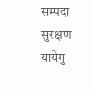सम्पदा सुरक्षण यायेगु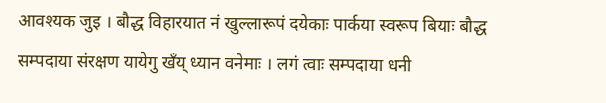आवश्यक जुइ । बौद्ध विहारयात नं खुल्लारूपं दयेकाः पार्कया स्वरूप बियाः बौद्ध सम्पदाया संरक्षण यायेगु खँय् ध्यान वनेमाः । लगं त्वाः सम्पदाया धनी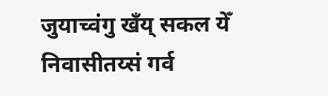जुयाच्वंगु खँय् सकल येँ निवासीतय्सं गर्व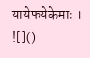यायेफयेकेमाः ।
![]()